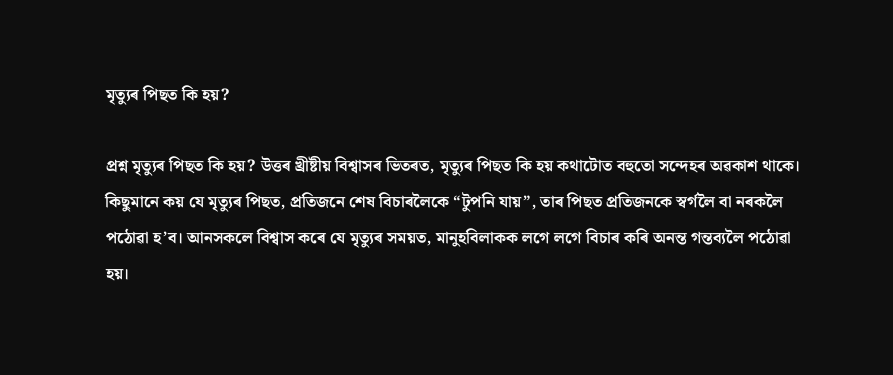মৃত্যুৰ পিছত কি হয়?

প্রশ্ন মৃত্যুৰ পিছত কি হয়? উত্তৰ খ্ৰীষ্টীয় বিশ্বাসৰ ভিতৰত, মৃত্যুৰ পিছত কি হয় কথাটোত বহুতো সন্দেহৰ অৱকাশ থাকে। কিছুমানে কয় যে মৃত্যুৰ পিছত, প্ৰতিজনে শেষ বিচাৰলৈকে “টুপনি যায়”, তাৰ পিছত প্ৰতিজনকে স্বৰ্গলৈ বা নৰকলৈ পঠোৱা হ’ব। আনসকলে বিশ্বাস কৰে যে মৃত্যুৰ সময়ত, মানুহবিলাকক লগে লগে বিচাৰ কৰি অনন্ত গন্তব্যলৈ পঠোৱা হয়।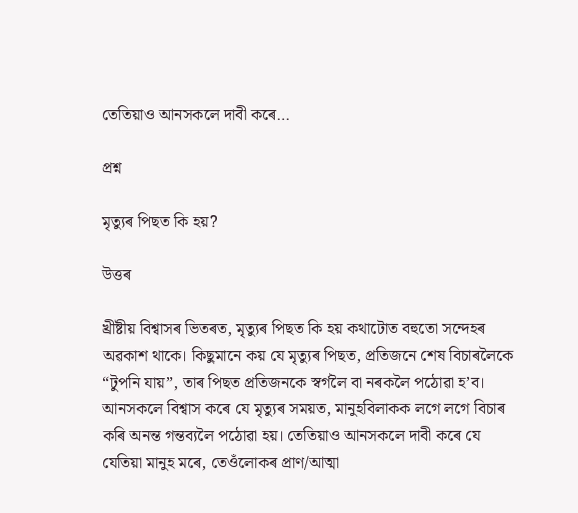তেতিয়াও আনসকলে দাবী কৰে…

প্রশ্ন

মৃত্যুৰ পিছত কি হয়?

উত্তৰ

খ্ৰীষ্টীয় বিশ্বাসৰ ভিতৰত, মৃত্যুৰ পিছত কি হয় কথাটোত বহুতো সন্দেহৰ অৱকাশ থাকে। কিছুমানে কয় যে মৃত্যুৰ পিছত, প্ৰতিজনে শেষ বিচাৰলৈকে “টুপনি যায়”, তাৰ পিছত প্ৰতিজনকে স্বৰ্গলৈ বা নৰকলৈ পঠোৱা হ’ব। আনসকলে বিশ্বাস কৰে যে মৃত্যুৰ সময়ত, মানুহবিলাকক লগে লগে বিচাৰ কৰি অনন্ত গন্তব্যলৈ পঠোৱা হয়। তেতিয়াও আনসকলে দাবী কৰে যে যেতিয়া মানুহ মৰে, তেওঁলোকৰ প্ৰাণ/আত্মা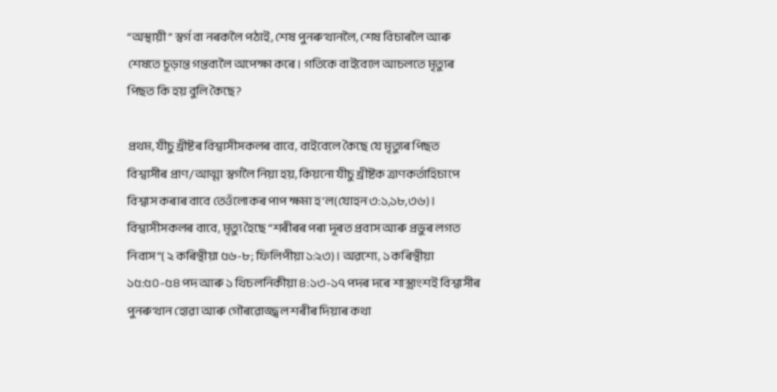“অস্থায়ী” স্বৰ্গ বা নৰকলৈ পঠাই, শেষ পুনৰুত্থানলৈ, শেষ বিচাৰলৈ আৰু শেষতে চূড়ান্ত গন্তব্যলৈ অপেক্ষা কৰে। গতিকে বাইবেলে আচলতে মৃত্যুৰ পিছত কি হয় বুলি কৈছে?

প্ৰথম, যীচু খ্ৰীষ্টৰ বিশ্বাসীসকলৰ বাবে, বাইবেলে কৈছে যে মৃত্যুৰ পিছত বিশ্বাসীৰ প্ৰাণ/আত্মা স্বৰ্গলৈ নিয়া হয়, কিয়নো যীচু খ্ৰীষ্টক ত্ৰাণকৰ্তাহিচাপে বিশ্বাস কৰাৰ বাবে তেওঁলোকৰ পাপ ক্ষমা হ’ল(যোহন ৩:১,১৮,৩৬)। বিশ্বাসীসকলৰ বাবে, মৃত্যু হৈছে “শৰীৰৰ পৰা দূৰত প্ৰবাস আৰু প্ৰভুৰ লগত নিবাস”( ২ কৰিন্থীয়া ৫৬-৮; ফিলিপীয়া ১:২৩)। অৱশ্যে, ১ কৰিন্থীয়া ১৫:৫০-৫৪ পদ আৰু ১ থিচলনিকীয়া ৪:১৩-১৭ পদৰ দৰে শাস্ত্ৰাংশই বিশ্বাসীৰ পুনৰুত্থান হোৱা আৰু গৌৰৱোজ্জ্বল শৰীৰ দিয়াৰ কথা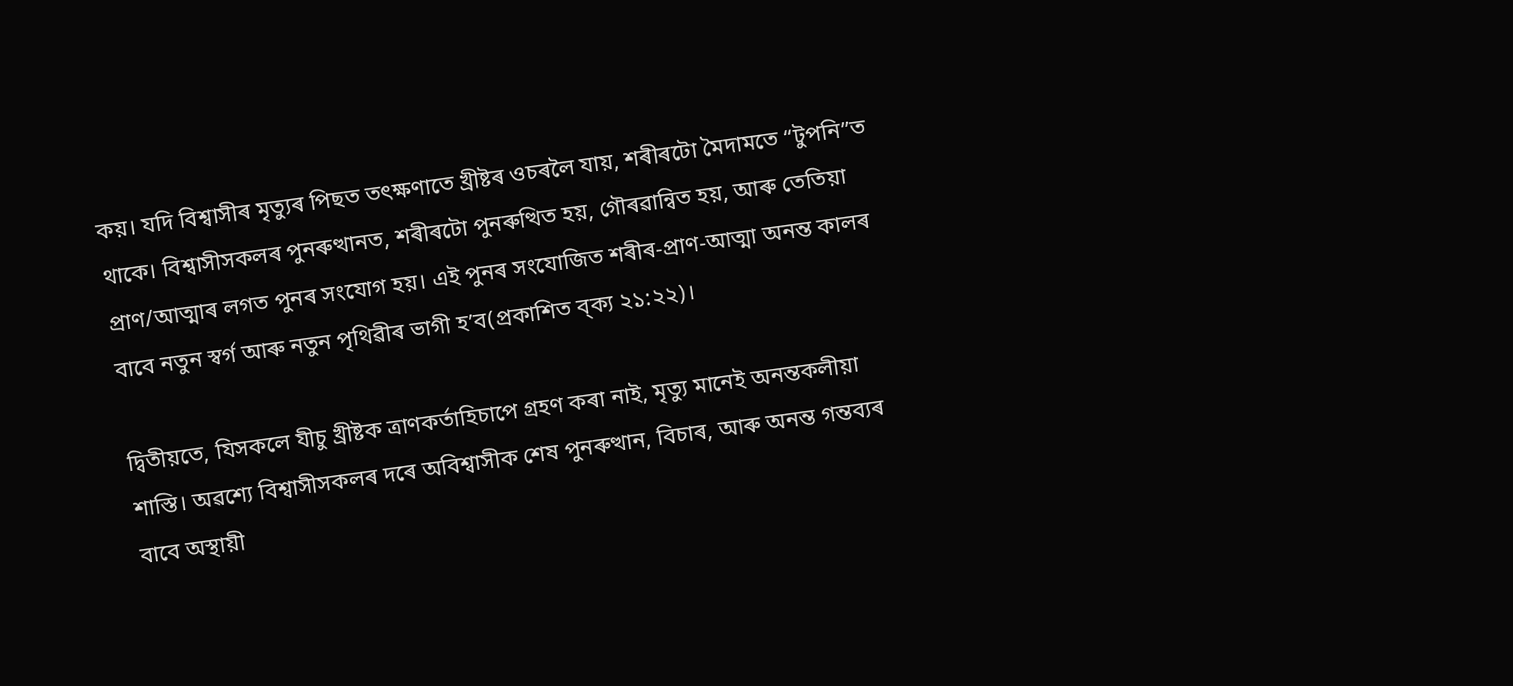কয়। যদি বিশ্বাসীৰ মৃত্যুৰ পিছত তৎক্ষণাতে খ্ৰীষ্টৰ ওচৰলৈ যায়, শৰীৰটো মৈদামতে “টুপনি”ত থাকে। বিশ্বাসীসকলৰ পুনৰুত্থানত, শৰীৰটো পুনৰুত্থিত হয়, গৌৰৱান্বিত হয়, আৰু তেতিয়া প্ৰাণ/আত্মাৰ লগত পুনৰ সংযোগ হয়। এই পুনৰ সংযোজিত শৰীৰ-প্ৰাণ-আত্মা অনন্ত কালৰ বাবে নতুন স্বৰ্গ আৰু নতুন পৃথিৱীৰ ভাগী হ’ব(প্ৰকাশিত ব্ক্য ২১:২২)।

দ্বিতীয়তে, যিসকলে যীচু খ্ৰীষ্টক ত্ৰাণকৰ্তাহিচাপে গ্ৰহণ কৰা নাই, মৃত্যু মানেই অনন্তকলীয়া শাস্তি। অৱশ্যে বিশ্বাসীসকলৰ দৰে অবিশ্বাসীক শেষ পুনৰুত্থান, বিচাৰ, আৰু অনন্ত গন্তব্যৰ বাবে অস্থায়ী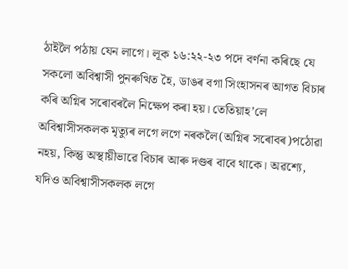ঠাইলৈ পঠায় যেন লাগে। লূক ১৬:২২-২৩ পদে বৰ্ণনা কৰিছে যে সকলো অবিশ্বাসী পুনৰুত্থিত হৈ, ডাঙৰ বগা সিংহাসনৰ আগত বিচাৰ কৰি অগ্নিৰ সৰোবৰলৈ নিক্ষেপ কৰা হয়। তেতিয়াহ’লে অবিশ্বাসীসকলক মৃত্যুৰ লগে লগে নৰকলৈ(অগ্নিৰ সৰোবৰ)পঠোৱা নহয়, কিন্তু অস্থায়ীভাৱে বিচাৰ আৰু দণ্ডৰ বাবে থাকে। অৱশ্যে, যদিও অবিশ্বাসীসকলক লগে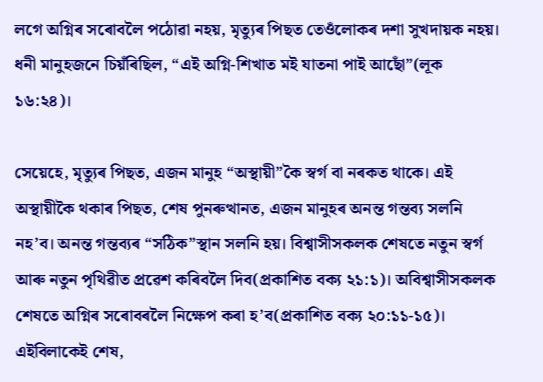লগে অগ্নিৰ সৰোবলৈ পঠোৱা নহয়, মৃত্যুৰ পিছত তেওঁলোকৰ দশা সুখদায়ক নহয়। ধনী মানুহজনে চিয়ঁৰিছিল, “এই অগ্নি-শিখাত মই যাতনা পাই আছোঁ”(লূক ১৬:২৪)।

সেয়েহে, মৃত্যুৰ পিছত, এজন মানুহ “অস্থায়ী”কৈ স্বৰ্গ বা নৰকত থাকে। এই অস্থায়ীকৈ থকাৰ পিছত, শেষ পুনৰুত্থানত, এজন মানুহৰ অনন্ত গন্তব্য সলনি নহ’ব। অনন্ত গন্তব্যৰ “সঠিক”স্থান সলনি হয়। বিশ্বাসীসকলক শেষতে নতুন স্বৰ্গ আৰু নতুন পৃথিৱীত প্ৰৱেশ কৰিবলৈ দিব(প্ৰকাশিত বক্য ২১:১)। অবিশ্বাসীসকলক শেষতে অগ্নিৰ সৰোবৰলৈ নিক্ষেপ কৰা হ’ব(প্ৰকাশিত বক্য ২০:১১-১৫)। এইবিলাকেই শেষ,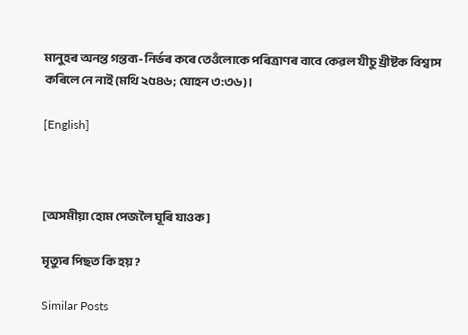মানুহৰ অনন্ত গন্তব্য- নিৰ্ভৰ কৰে তেওঁলোকে পৰিত্ৰাণৰ বাবে কেৱল যীচু খ্ৰীষ্টক বিশ্বাস কৰিলে নে নাই(মথি ২৫৪৬; যোহন ৩:৩৬)।

[English]



[অসমীয়া হোম পেজলৈ ঘূৰি যাওক]

মৃত্যুৰ পিছত কি হয়?

Similar Posts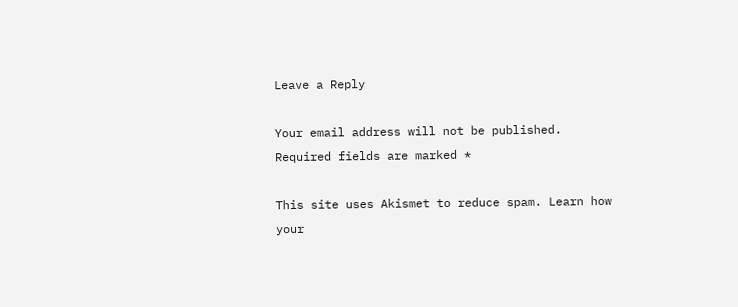Leave a Reply

Your email address will not be published. Required fields are marked *

This site uses Akismet to reduce spam. Learn how your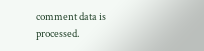comment data is processed.